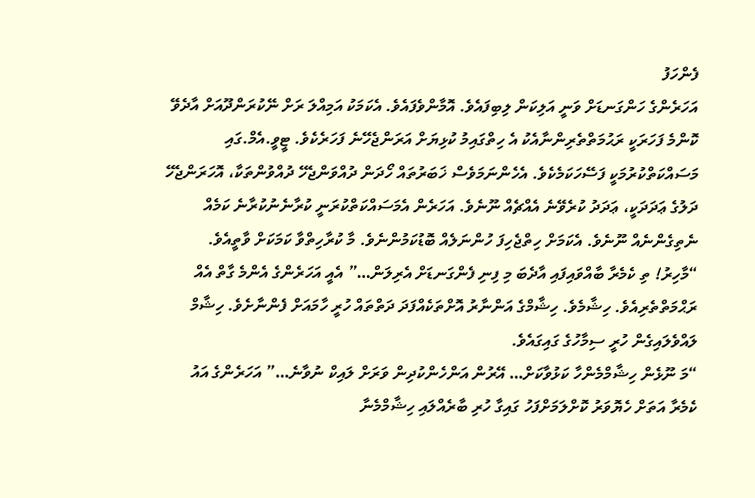ފެންހަފު
އަހަރެންގެ ހަންގަނޑަށް ވަނީ އަލިކަން ލިބިފައެވެ. އޮމާންވެފައެވެ. އެކަމަކު އަމިއްލަ ރަށް ނޭކުރަންދޫއަށް އާދެވޭ ކޮންމެ ފަހަރަކީ ރަޙުމަތްތެރިންނާއެކު އެ ހިތްގައިމު ކުޅިޔަށް އަރަންޖެހޭނެ ފަހަރެކެވެ. ޓީވީ.އެމް.ގައި މަސައްކަތްކުރުމަކީ ފަސޭހަކަމެކެވެ. އެހެންނަމަވެސް ޚަބަރުތައް ހޯދަން ދުއްވަންޖެހޭ ދުއްވުންތަކާ، އޮހަރަންޖެހޭ ދަލުގެ ޢަދަދަކީ، ޢަދަދު ކުރެވޭނެ އެއްޗެއް ނޫނެވެ. އަހަރެން އެމަސައްކަތްކުރަނީ ކުރާނެނުކުރާނެ ކަމެއް ނެތިގެންނެއް ނޫނެވެ. އެކަމަށް ހިތްޖެހިފަ ހުންނަލެއް ބޮޑުކަމުންނެވެ. މާ ކުރާހިތްވާ ކަމަކަށް ވާތީއެވެ.
“މާހިރު! ތި ކެމެރާ ބާއްވައިފައި އާދެބަ މި ފިނި ފެންގަނޑަށް އެރިލަން…” އެއީ އަހަރެންގެ އެންމެ ގާތް އެއް ރަޙްމަތްތެރިއެވެ. ހިޝާމެވެ. ހިޝާމްގެ އަންނާރު އޮށްތަކެއްފަދަ ދަތްތައް ހުރީ ހާމައަށް ފެންނާށެވެ. ހިޝާމް ލައްވެލައިގެން ހުރީ ސިމާހުގެ ގައިގައެވެ.
“މަ ނޫޅެން ހިޝާމްމެންހާ ކަޅުވާކަށް… އޭރުން އަންހެންކުދިން ވަރަށް ލައިކް ނުވާނެ…” އަހަރެންގެ އައު ކެމެރާ އަތަށް ހެޔޮވަރު ކޮށްލަމަށްފަހު ގައިގާ ހުރި ބާރެއްލައި ހިޝާމްމެނާ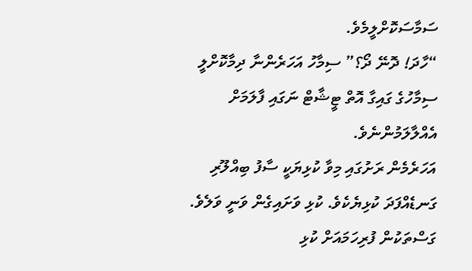ސަމާސަކޮށްލީމެވެ.
“ހާދަ! ދޮނޭ ދޯ؟” ސިމާހު އަހަރެންނާ ދިމާކޮށްލީ ސިމާހުގެ ގައިގާ އޮތް ޓީޝާޓް ނަގައި ފާލަމަށް އެއްލާލަމުންނެވެ.
އަހަރެމެން ރަށުގައި މިވާ ކުޅިޔަކީ ސާފު ބިއްލޫރި ގަނޑެއްފަދަ ކުޅިޔެކެވެ. ކުޅި ވަށައިގެން ވަނީ ވަލެވެ. ގަސްތަކުން ފުރިހަމައަށް ކުޅި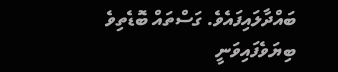ބައްދާލައިފައެވެ. ގަސްތައް ބޮޑެތިވެ ބިޔަވެފައިވަނީ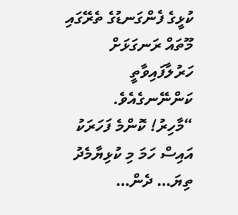ކުޅީގެ ފެންގަނޑުގެ ތެރޭގައި މޫތައް ރަނގަޅަށް ހަރުލާފައިވާތީ ކަންނޭނގެއެވެ.
“މާހިރު! ކޮންމެ ފަހަރަކު އައިސް ހަމަ މި ކުޅިޔާމެދު ތިޔަ… ދެން…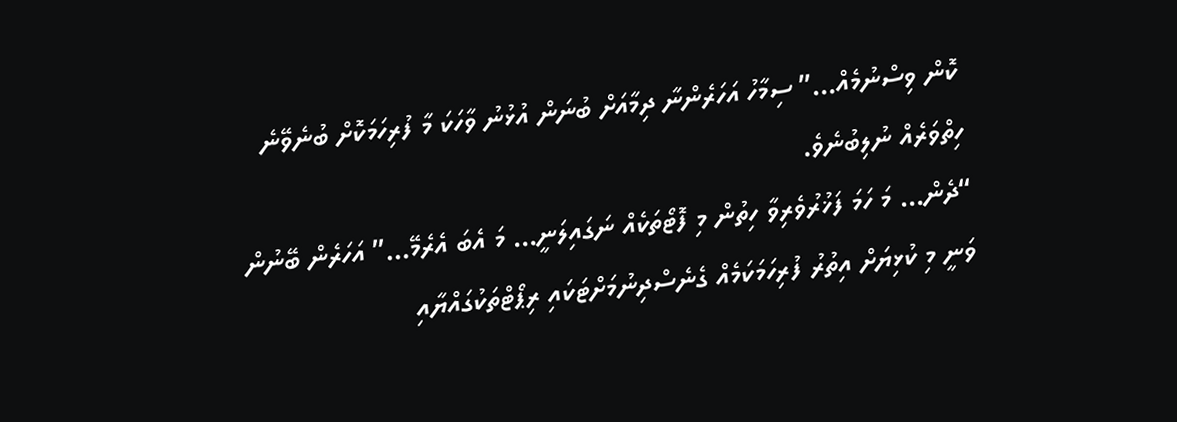ކޮން ވިސްނުމެއް…” ސިމާހު އަހަރެންނާ ދިމާއަށް ބުނަން އުޅުނު ވާހަކަ މާ ފުރިހަމަކޮށް ބުނެވޭނެ ހިތްވަރެއް ނުލިބުނެވެ.
“ދެން… މަ ހަމަ ފަޚުރުވެރިވާ ހިތުން މި ފޮޓޯތަކެއް ނަގައިލަނީ… މަ އެބަ އެރެމޭ…” އަހަރެން ބޭނުން ވަނީ މި ކުޅިޔަށް އިތުރު ފުރިހަމަކަމެއް ގެނެސްދިނުމަށްޓަކައި ރިޕޯޓްތަކުގައްޔާއި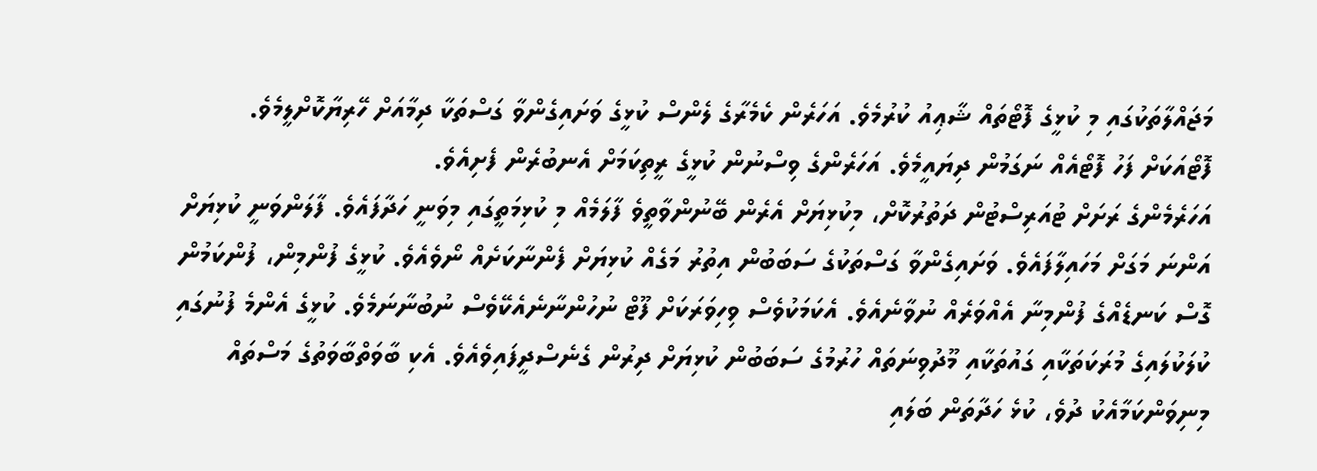މަޖައްލާތަކުގައި މި ކުޅީގެ ފޮޓޯތައް ޝާޢިއު ކުރުމެވެ. އަހަރެން ކެމެރާގެ ލެންސް ކުޅީގެ ވަށައިގެންވާ ގަސްތަކާ ދިމާއަށް ހޭރިޔާކޮށްލީމެވެ. ފޮޓޯއަކަށް ފަހު ފޮޓޯއެއް ނަގަމުން ދިޔައީމެވެ. އަހަރެންގެ ވިސްނުން ކުޅީގެ ރީތިކަމަށް އެނބުރެން ފެށިއެވެ.
އަހަރެމެންގެ ރަށަށް ޓުއަރިސްޓުން ދަތުރުކޮށް، މިކުޅިޔަށް އެރެން ބޭނުންވާތީވެ ފާލަމެއް މި ކުޅިމަތީގައި މިވަނީ ހަދާފައެވެ. ފާލަންވަނީ ކުޅިޔަށް އަންނަ މަގަށް މަހައިލާފައެވެ. ވަށައިގެންވާ ގަސްތަކުގެ ސަބަބުން އިތުރު މަގެއް ކުޅިޔަށް ފެންނާކަށެއް ނޯވެއެވެ. ކުޅީގެ ފުންމިން، ފުންކަމުން ގޮސް ކަނޑެއްގެ ފުންމިނާ އެއްވަރެއް ނުވާނެއެވެ. އެކަމަކުވެސް ވިހިވަރަކަށް ފޫޓް ނުހުންނާނެއެކޭވެސް ނުބުނާނަމެވެ. ކުޅީގެ އެންމެ ފުނުގައި ކުލަކުލައިގެ މުރަކަތަކާއި ގައުތަކާއި މޫދުވިނަތައް ހުރުމުގެ ސަބަބުން ކުޅިޔަށް ދިރުން ގެނެސްދީފައިވެއެވެ. އެކި ބާވަތްބާވަތުގެ މަސްތައް މިނިވަންކަމާއެކު ދުވެ، ކުޅެ ހަދާތަން ބަލައި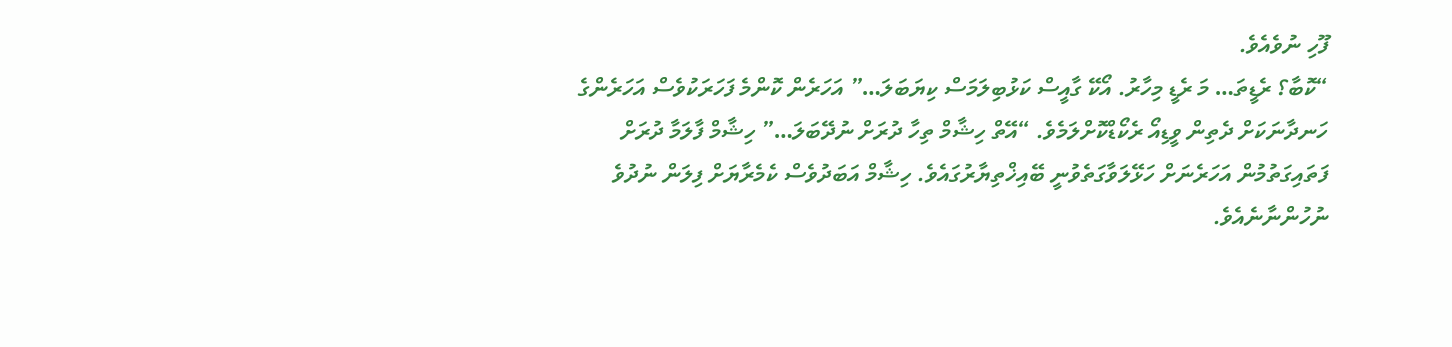ފޫހި ނުވެއެވެ.
“ކޮބާ؟ ރެޑީތަ… މަ ރެޑީ މިހާރު. އޯކޭ ގާއީސް ކަޅުބިލަމަސް ކިޔަބަލަ…” އަހަރެން ކޮންމެ ފަހަރަކުވެސް އަހަރެންގެ ހަނދާނަކަށް ދެތިން ވީޑިއޯ ރެކޯޑްކޮށްލަމެވެ. “އޭތް ހިޝާމް ތިހާ ދުރަށް ނުދޭބަލަ…” ހިޝާމް ފާލަމާ ދުރަށް ފަތައިގަތުމުން އަހަރެނަށް ހަޅޭލަވާގަތެވުނީ ބޭއިޚްތިޔާރުގައެވެ. ހިޝާމް އަބަދުވެސް ކެމެރާޔަށް ފިލަން ނުދުވެ ނުހުންނާނެއެވެ.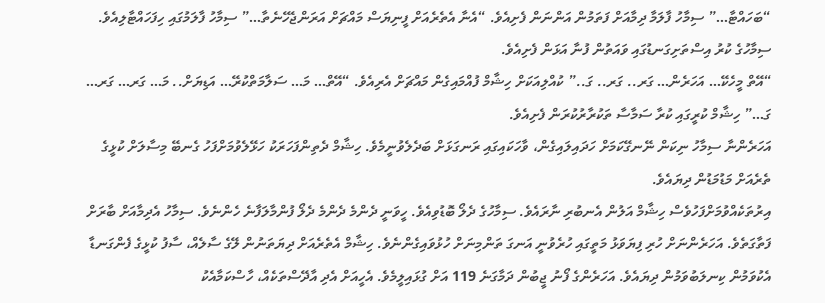“ބަހައްޓާ…” ސިމާހު ފާލަމާ ދިމާއަށް ފަތަމުން އަންނަން ފެށިއެވެ. “އެނާ އެތެރެއަށް ފީނިޔަސް މައްޗަށް އަރަންޖެހޭނެތާ…” ސިމާހު ފާލަމުގައި ހިފަހައްޓާލިއެވެ. ސިމާހުގެ ކުރު އިސްތަށިގަނޑުގައި ވައަތުން ފުނާ އަޅަން ފެށިއެވެ.
“އޭތް މީހެކޭ… އަހަރެން… ގަރ.. ގަރ.. ގަ..” ކުއްލިއަކަށް ހިޝާމް ފުއްމައިގެން މައްޗަށް އެރިއެވެ. “އޭތް… މަ… ސަލާމަތްކުރޭ… އަޑިޔަށް.. މަ… ގަރ… ގަރ… ގަ…” ހިޝާމް ކުރީގައި ކުރާ ސަމާސާ ތަކުރާރުކުރަން ފެށިއެވެ.
އަހަރެންނާ ސިމާހު ނިކަން ނޭނގޭކަމަށް ހަދައިލައިގެން، ވާހަކައިގައި ރަނގަޅަށް ބަދެލެވުނީމެވެ. ހިޝާމް ދެތިންފަހަރަކު ހަޅޭލެވުމަށްފަހު ގެނބޭ މިސާލަށް ކުޅީގެ ތެރެއަށް މަޑުމަޑުން ދިޔައެވެ.
އިރުތަކެއްވުމަށްފަހުވެސް ހިޝާމް އަލުން އެނބުރި ނާރައެވެ. ސިމާހުގެ ދެލޯ ބޮޑުވިއެވެ. ހީވަނީ ދެންމެ ދެންމެ ދެލޯ ފުންމާލަފާނެ ހެންނެވެ. ސިމާހު އެދިމާއަށް ބާރަށް ފަތާގަތެވެ. އަހަރެންނަށް ހުރި ފިޔަވަޅު މަތީގައި ހުރެވުނީ އަނގަ ތަންމިނަށް ހުޅުވައިގެންނެވެ. ހިޝާމް އެތެރެއަށް ދިޔަތަނުން ލޭގެ ސާލެއް، ސާފު ކުޅީގެ ފެންގަނޑާ އެކުވަމުން ކިނލަބުވަމުން ދިޔައެވެ. އަހަރެންގެ ފޯނު ޖީބުން ދަމާގަނެ 119 އަށް ގުޅައިލީމެވެ. އެހީއަށް އެދި އާދޭސްތަކެއް، ހާސްކަމާއެކު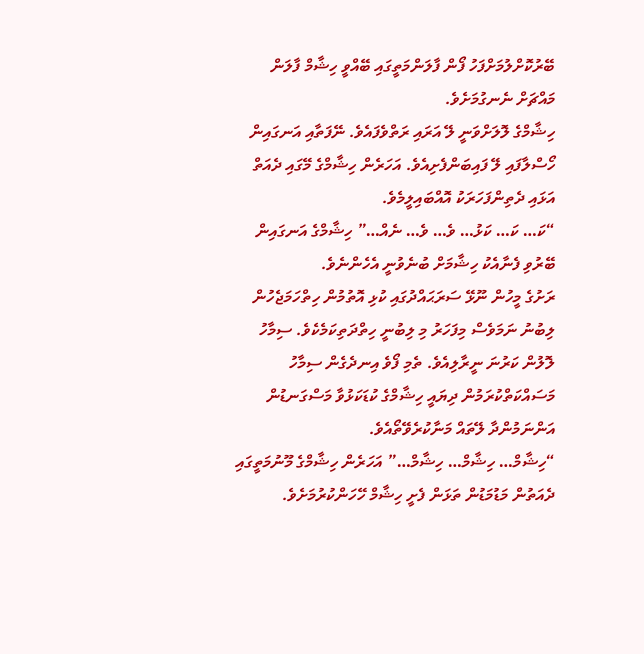ބޭރުކޮށްލުމަށްފަހު ފޯން ފާލަންމަތީގައި ބޭއްވީ ހިޝާމް ފާލަން މައްޗަށް ނެނގުމަށެވެ.
ހިޝާމްގެ ލޮލަށްވަނީ ލޭ އަރައި ރަތްވެފައެވެ. ނޭފަތާއި އަނގައިން ހޯސްލާފައި ލޭ ފައިބަންފެށިއެވެ. އަހަރެން ހިޝާމްގެ މޭގައި ދެއަތް އަޅައި ދެތިންފަހަރަކު އޮއްބައިލީމެވެ.
“ކަ… ކަ… ކަޅު… ވެ… ވެ… ނެއް…” ހިޝާމްގެ އަނގައިން ބޭރުވި ފެނާއެކު ހިޝާމަށް ބުނެވުނީ އެހެންނެވެ.
ރަށުގެ މީހުން ނޫޅޭ ސަރަޙައްދުގައި ކުޅި އޮތުމުން ހިތްހަމަޖެހުން ލިބުނު ނަމަވެސް މިފަހަރު މި ލިބުނީ ހިތްދަތިކަމެކެވެ. ސިމާހު ލޮލުން ކަރުނަ ނީރާލިއެވެ. ތެމި ފޯވެ އިނދެގެން ސިމާހު މަސައްކަތްކުރަމުން ދިޔައީ ހިޝާމްގެ ކުޑަކަޅުވާ މަސްގަނޑުން އަންނަމުންދާ ލޭތައް މަނާކުރެވޭތޯއެވެ.
“ހިޝާމް… ހިޝާމް… ހިޝާމް…” އަހަރެން ހިޝާމްގެ މޫނުމަތީގައި ދެއަތުން މަޑުމަޑުން ތަޅަން ފެށީ ހިޝާމް ހޭހަންކުރުމަށެވެ.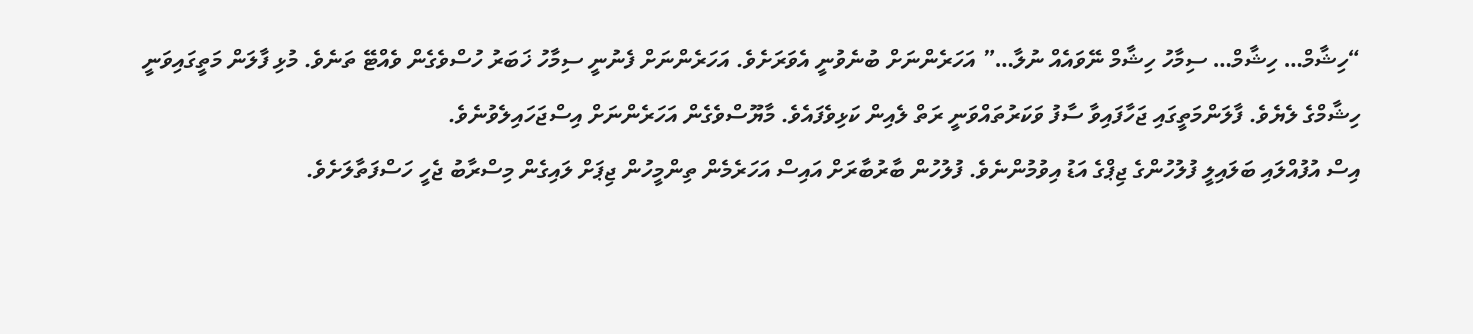“ހިޝާމް… ހިޝާމް… ސިމާހު ހިޝާމް ނޭވައެއް ނުލާ…” އަހަރެންނަށް ބުނެވުނީ އެވަރަށެވެ. އަހަރެންނަށް ފެނުނީ ސިމާހު ޚަބަރު ހުސްވެގެން ވެއްޓޭ ތަނެވެ. މުޅި ފާލަން މަތީގައިވަނީ ހިޝާމްގެ ލެޔެވެ. ފާލަންމަތީގައި ޖަހާފައިވާ ސާފު ވަކަރުތައްވަނީ ރަތް ލެއިން ކަޅިވެފައެވެ. މާޔޫސްވެގެން އަހަރެންނަށް އިސްޖަހައިލެވުނެވެ.
އިސް އުފުއްލައި ބަލައިލީ ފުލުހުންގެ ޖިޕްގެ އަޑު އިވުމުންނެވެ. ފުލުހުން ބާރުބާރަށް އައިސް އަހަރެމެން ތިންމީހުން ޖިޕަށް ލައިގެން މިސްރާބު ޖެހީ ހަސްފަތާލަށެވެ.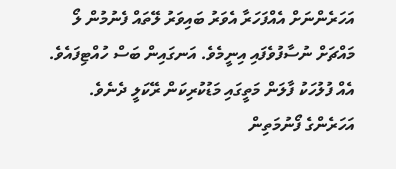އަހަރެންނަށް އެއްފަހަރާ އެވަރު ބައިވަރު ލޭތައް ފެނުމުން ލޯ މައްޗަށް ނުސާފުވެފައި އިނީމެވެ. އަނގައިން ބަސް ހުއްޓިފައެވެ. އެއް ފުލުހަކު ފާލަން މަތީގައި މަޑުކުރިކަން ރޭކަލީ ދެނެވެ. އަހަރެންގެ ފޯނުމަތިން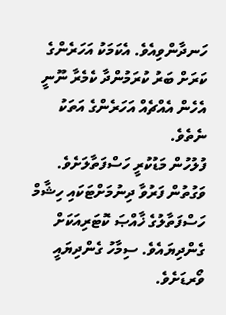ހަނދާންވިއެވެ. އެކަމަކު އަހަރެންގެ ކަރަށް ބަރު ކުރަމުންދާ ކެމެރާ ނޫނީ އެހެން އެއްޗެއް އަހަރެންގެ އަތަކު ނެތެވެ.
ފުލުހުން މަޑުކުރީ ހަސްފަތާލަށެވެ. ވަގުތުން ފަރުވާ ދިނުމަށްޓަކައި ހިޝާމް ހަސްފަތާލުގެ ޚާއްޞަ ކޮޓަރިއަކަށް ގެންދިޔައެވެ. ސިމާހު ގެންދިޔައީ ވޯރޑަށެވެ.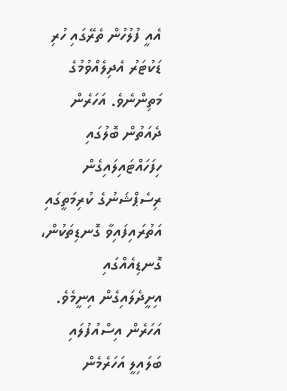އެއީ ފުލުހުން ތެރޭގައި ހުރި ޑަކުޓަރު އެދިލެއްވުމުގެ މަތިންނެވެ. އަހަރެން ދެއަތުން ބޮލުގައި ހިފަހައްޓައިލައިގެން ރިސެޕްޝަނުގެ ކުރިމަތީގައި އަތުރައިފައިވާ ގޮނޑިތަކުން، ގޮނޑިއެއްގައި އިށީދެލައިގެން އިނީމެވެ. އަހަރެން އިސްއުފުލައި ބަލައިލީ އަހަރެމެން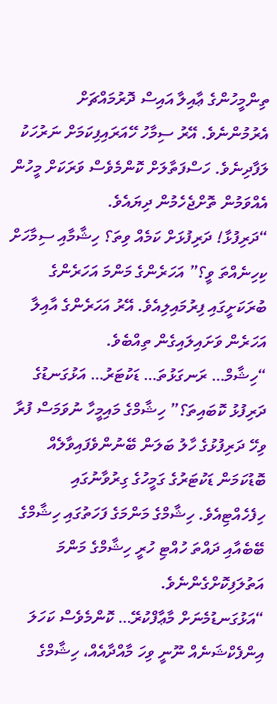ތިންމީހުންގެ ޢާއިލާ އައިސް ދޮރުމައްޗަށް އެރުމުންނެވެ. އޭރު ސިމާހު ހޭއަރައިފިކަމަށް ނަރުހަކު ލަފާދިނެވެ. ހަސްފަތާލަށް ކޮންމެވެސް ވަރަކަށް މީހުން އެއްވަމުން ތޮށްޖެހެމުން ދިޔައެވެ.
“ދަރިފުޅާ! ދަރިފުޅަށް ކަމެއް ވިތަ؟ ހިޝާމާއި ސިމާހަށް ކިހިނެއްތަ ވީ؟” އަހަރެންގެ މަންމަ އަހަރެންގެ ބުރަކަށީގައި ފިރުމައިލިއެވެ. އޭރު އަހަރެންގެ އާއިލާ އަހަރެން ވަށައިލައިގެން ތިއްބެވެ.
“ހިޝާމް… ރަނގަޅުތަ… ޑަކުޓަރު… އަޅުގަނޑުގެ ދަރިފުޅު ކޮބައިތަ؟” ހިޝާމްގެ މައިމީހާ ނުވަމަސް ފުރާ ވިހޭ ދަރިފުޅުގެ ހާލު ބަލަން ބޭނުންވެފައިވާލެއް ބޮޑުކަމަން ޑަކުޓަރުގެ ގަމީހުގެ ގިރުވާނުގައި ހިފެހެއްޓިއެވެ. ހިޝާމްގެ މަންމަގެ ފަހަތުގައި ހިޝާމްގެ ބޭބެއާއި ދައްތަ ހުއްޓި ހުރީ ހިޝާމްގެ މަންމަ އަތުލަފިކޮށްގެންނެވެ.
“އަޅުގަނޑުމެނަށް މާޢާފްކުރޭ… ކޮންމެވެސް ކަހަލަ އިންފެކްޝަނެއް ނޫނީ ވިހަ މާއްދާއެއް، ހިޝާމްގެ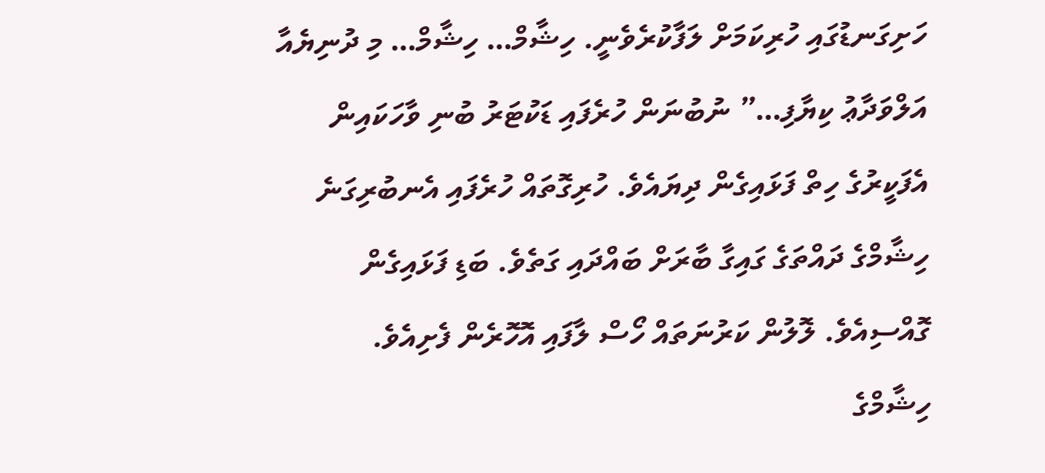ހަށިގަނޑުގައި ހުރިކަމަށް ލަފާކުރެވެނީ. ހިޝާމް… ހިޝާމް… މި ދުނިޔެއާ އަލްވަދާޢު ކިޔާފި…” ނުބުނަން ހުރެފައި ޑަކުޓަރު ބުނި ވާހަކައިން އެފަކީރުގެ ހިތް ފަޅައިގެން ދިޔައެވެ. ހުރިގޮތައް ހުރެފައި އެނބުރިގަނެ ހިޝާމްގެ ދައްތަގެ ގައިގާ ބާރަށް ބައްދައި ގަތެވެ. ބަޑި ފަޅައިގެން ގޮއްސިއެވެ. ލޮލުން ކަރުނަތައް ހޯސް ލާފައި އޮހޮރެން ފެށިއެވެ.
ހިޝާމްގެ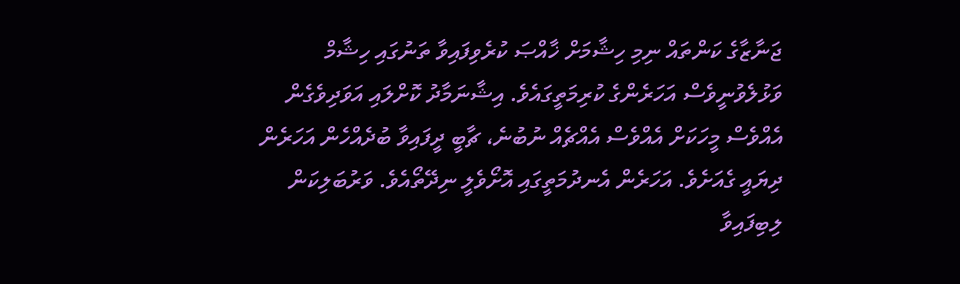ޖަނާޒާގެ ކަންތައް ނިމި ހިޝާމަށް ޚާއްޞަ ކުރެވިފައިވާ ތަނުގައި ހިޝާމް ވަޅުލެވުނީވެސް އަހަރެންގެ ކުރިމަތީގައެވެ. އިޝާނަމާދު ކޮށްލައި އަވަދިވެގެން އެއްވެސް މީހަކަށް އެއްވެސް އެއްޗެއް ނުބުނެ، ޗާބީ ދީފައިވާ ބުދެއްހެން އަހަރެން ދިޔައީ ގެއަށެވެ. އަހަރެން އެނދުމަތީގައި އޮށޯވެލީ ނިދޭތޯއެވެ. ވަރުބަލިކަން ލިބިފައިވާ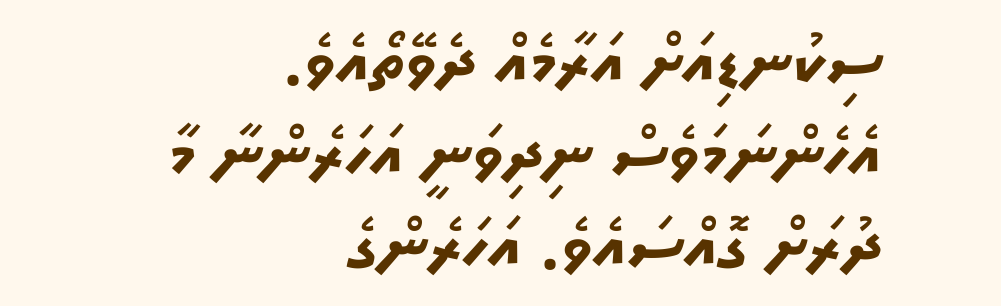ސިކުނޑިއަށް އަރާމެއް ދެވޭތޯއެވެ. އެހެންނަމަވެސް ނިދިވަނީ އަހަރެންނާ މާ ދުރަށް ގޮއްސައެވެ. އަހަރެންގެ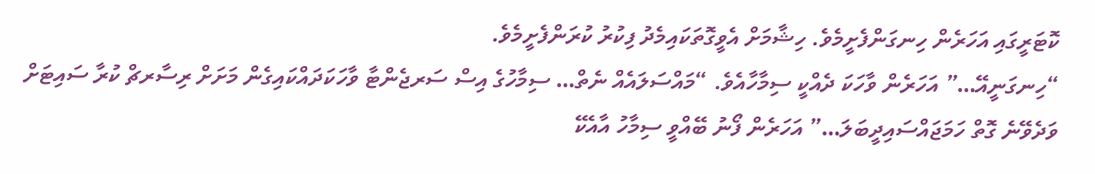ކޮޓަރީގައި އަހަރެން ހިނގަންފެށީމެވެ. ހިޝާމަށް އެވީގޮތަކައިމެދު ފިކުރު ކުރަންފެށީމެވެ.
“ހިނގަނީއޭ…” އަހަރެން ވާހަކަ ދެއްކީ ސިމާހާއެވެ. “މައްސަލައެއް ނެތް… ސިމާހުގެ އިސް ސަރޖެންޓާ ވާހަކަދައްކައިގެން މަށަށް ރިސާރޗް ކުރާ ސައިޓަށް ވަދެވޭނެ ގޮތް ހަމަޖައްސައިދީބަލަ…” އަހަރެން ފޯނު ބޭއްވީ ސިމާހު އާއެކޭ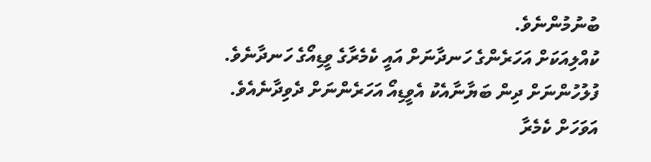ބުނުމުންނެވެ.
ކުއްލިއަކަށް އަހަރެންގެ ހަނދާނަށް އައީ ކެމެރާގެ ވީޑިއޯގެ ހަނދާނެވެ. ފުލުހުންނަށް ދިން ބަޔާނާއެކު އެވީޑިއޯ އަހަރެންނަށް ދެވިދާނެއެވެ. އަވަހަށް ކެމެރާ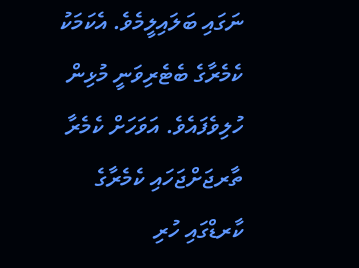ނަގައި ބަލައިލީމެވެ. އެކަމަކު ކެމެރާގެ ބެޓެރިވަނީ މުޅިން ހުލިވެފައެވެ. އަވަހަށް ކެމެރާ ތާރޖަށްޖަހައި ކެމެރާގެ ކާރޑްގައި ހުރި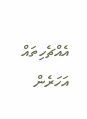އެއްޗެހިތައް އަހަރެން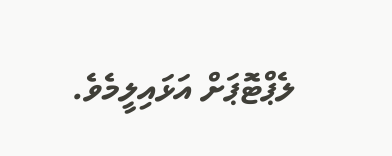ލެޕްޓޮޕަށް އަޅައިލީމެވެ.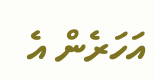އަހަރެން އެ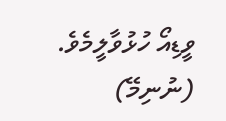ވީޑިއޯ ހުޅުވާލީމެވެ.
(ނުނިމޭ)